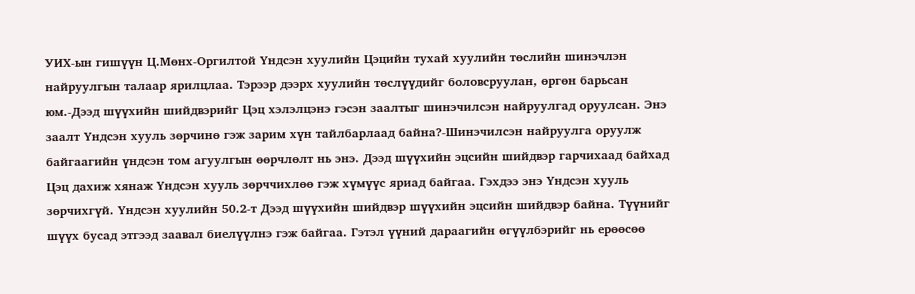УИХ-ын гишүүн Ц.Мөнх-Оргилтой Үндсэн хуулийн Цэцийн тухай хуулийн төслийн шинэчлэн найруулгын талаар ярилцлаа. Тэрээр дээрх хуулийн төслүүдийг боловсруулан, өргөн барьсан юм.-Дээд шүүхийн шийдвэрийг Цэц хэлэлцэнэ гэсэн заалтыг шинэчилсэн найруулгад оруулсан. Энэ заалт Үндсэн хууль зөрчинө гэж зарим хүн тайлбарлаад байна?-Шинэчилсэн найруулга оруулж байгаагийн үндсэн том агуулгын өөрчлөлт нь энэ. Дээд шүүхийн эцсийн шийдвэр гарчихаад байхад Цэц дахиж хянаж Үндсэн хууль зөрччихлөө гэж хүмүүс яриад байгаа. Гэхдээ энэ Үндсэн хууль зөрчихгүй. Үндсэн хуулийн 50.2-т Дээд шүүхийн шийдвэр шүүхийн эцсийн шийдвэр байна. Түүнийг шүүх бусад этгээд заавал биелүүлнэ гэж байгаа. Гэтэл үүний дараагийн өгүүлбэрийг нь ерөөсөө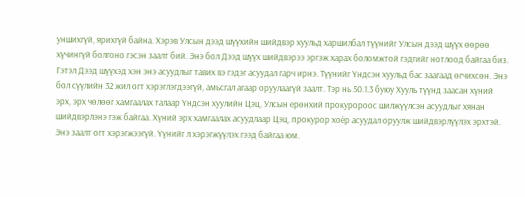уншихгүй, ярихгүй байна. Хэрэв Улсын дээд шүүхийн шийдвэр хуульд харшилбал түүнийг Улсын дээд шүүх өөрөө хүчингүй болгоно гэсэн заалт бий. Энэ бол Дээд шүүх шийдвэрээ эргэж харах боломжтой гэдгийг нотлоод байгаа биз. Гэтэл Дээд шүүхэд хэн энэ асуудлыг тавих вэ гэдэг асуудал гарч ирнэ. Түүнийг Үндсэн хуульд бас заагаад өгчихсөн. Энэ бол сүүлийн 32 жил огт хэрэглэгдээгүй, амьсгал агаар оруулаагүй заалт. Тэр нь 50.1.3 буюу Хууль түүнд заасан хүний эрх, эрх чөлөөг хамгаалах талаар Үндсэн хуулийн Цэц, Улсын ерөнхий прокуророос шилжүүлсэн асуудлыг хянан шийдвэрлэнэ гэж байгаа. Хүний эрх хамгаалах асуудлаар Цэц, прокурор хоёр асуудал оруулж шийдвэрлүүлэх эрхтэй. Энэ заалт огт хэрэгжээгүй. Үүнийг л хэрэгжүүлэх гээд байгаа юм.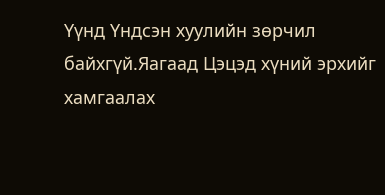Үүнд Үндсэн хуулийн зөрчил байхгүй.Яагаад Цэцэд хүний эрхийг хамгаалах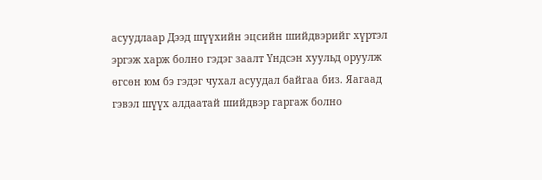асуудлаар Дээд шүүхийн эцсийн шийдвэрийг хүртэл эргэж харж болно гэдэг заалт Үндсэн хуульд оруулж өгсөн юм бэ гэдэг чухал асуудал байгаа биз. Яагаад гэвэл шүүх алдаатай шийдвэр гаргаж болно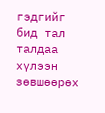гэдгийг бид тал талдаа хүлээн зөвшөөрөх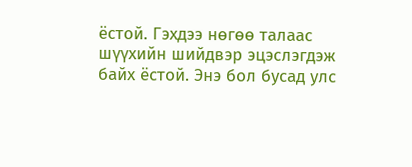ёстой. Гэхдээ нөгөө талаас шүүхийн шийдвэр эцэслэгдэж байх ёстой. Энэ бол бусад улс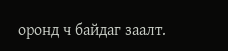оронд ч байдаг заалт.